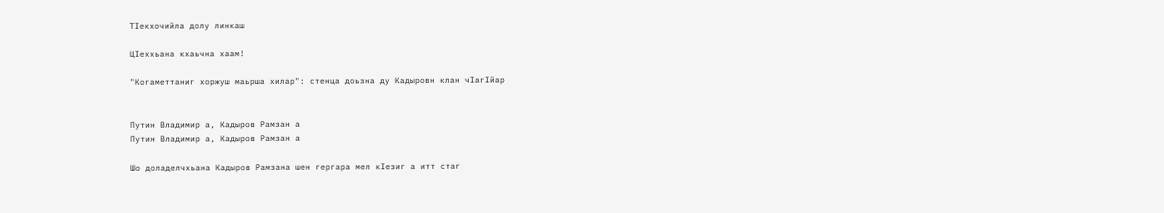ТIекхочийла долу линкаш

ЦIеххьана кхаьчна хаам!

"Когаметтаниг хоржуш маьрша хилар": стенца доьзна ду Кадыровн клан чIагIйар


Путин Владимир а, Кадыров Рамзан а
Путин Владимир а, Кадыров Рамзан а

Шо доладелчхьана Кадыров Рамзана шен гергара мел кIезиг а итт стаг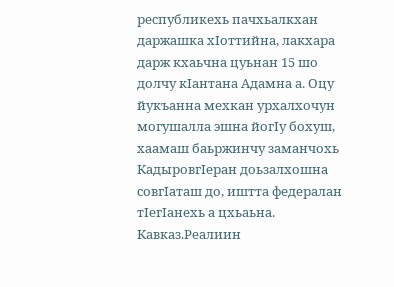республикехь пачхьалкхан даржашка хIоттийна, лакхара дарж кхаьчна цуьнан 15 шо долчу кIантана Адамна а. Оцу йукъанна мехкан урхалхочун могушалла эшна йогIу бохуш, хаамаш баьржинчу заманчохь КадыровгIеран доьзалхошна совгIаташ до, иштта федералан тIегIанехь а цхьаьна. Кавказ.Реалиин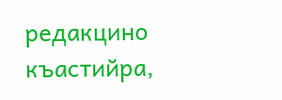редакцино къастийра,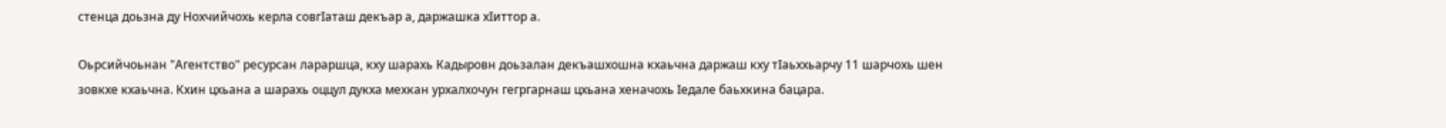стенца доьзна ду Нохчийчохь керла совгIаташ декъар а, даржашка хIиттор а.

Оьрсийчоьнан "Агентство" ресурсан лараршца, кху шарахь Кадыровн доьзалан декъашхошна кхаьчна даржаш кху тIаьххьарчу 11 шарчохь шен зовкхе кхаьчна. Кхин цхьана а шарахь оццул дукха мехкан урхалхочун гегргарнаш цхьана хеначохь Iедале баьхкина бацара.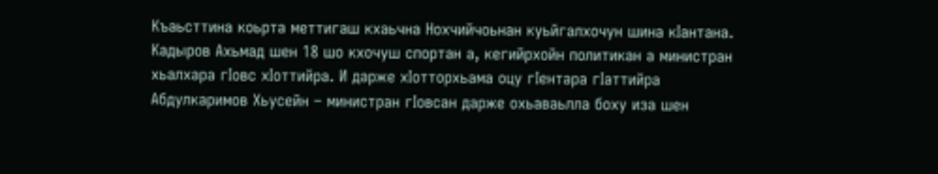Къаьсттина коьрта меттигаш кхаьчна Нохчийчоьнан куьйгалхочун шина кIантана. Кадыров Ахьмад шен 18 шо кхочуш спортан а, кегийрхойн политикан а министран хьалхара гIовс хIоттийра. И дарже хIотторхьама оцу гIентара гIаттийра Абдулкаримов Хьусейн – министран гIовсан дарже охьаваьлла боху иза шен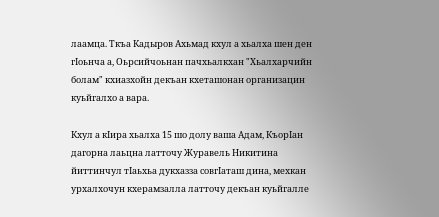лаамца. Ткъа Кадыров Ахьмад кхул а хьалха шен ден гIоьнча а, Оьрсийчоьнан пачхьалкхан "Хьалхарчийн болам" кхиазхойн декъан кхеташонан организацин куьйгалхо а вара.

Кхул а кIира хьалха 15 шо долу ваша Адам, КъорIан дагорна лаьцна латточу Журавель Никитина йиттинчул тIаьхьа дукхазза совгIаташ дина, мехкан урхалхочун кхерамзалла латточу декъан куьйгалле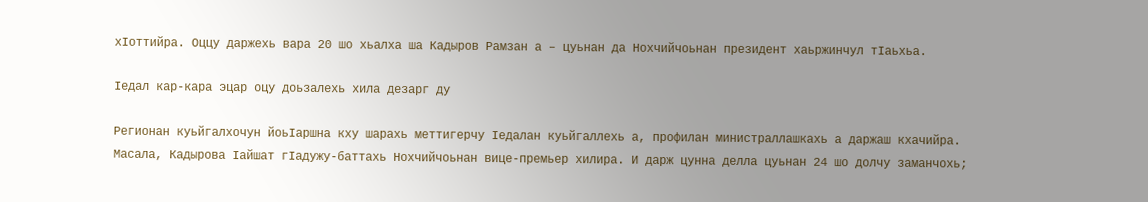хIоттийра. Оццу даржехь вара 20 шо хьалха ша Кадыров Рамзан а – цуьнан да Нохчийчоьнан президент хаьржинчул тIаьхьа.

Iедал кар-кара эцар оцу доьзалехь хила дезарг ду

Регионан куьйгалхочун йоьIаршна кху шарахь меттигерчу Iедалан куьйгаллехь а, профилан министраллашкахь а даржаш кхачийра. Масала, Кадырова Iайшат гIадужу-баттахь Нохчийчоьнан вице-премьер хилира. И дарж цунна делла цуьнан 24 шо долчу заманчохь;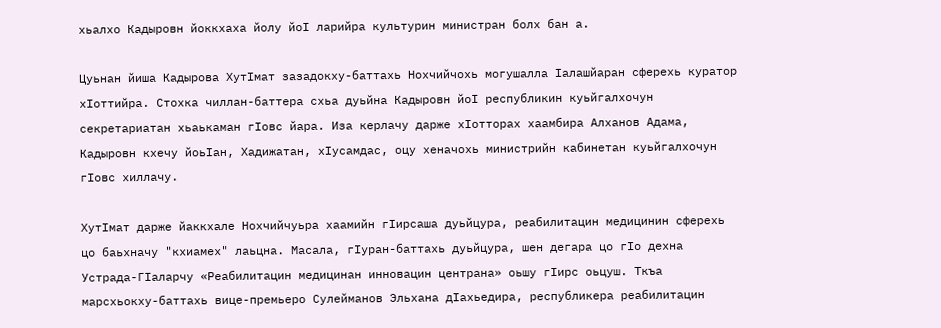хьалхо Кадыровн йоккхаха йолу йоI ларийра культурин министран болх бан а.

Цуьнан йиша Кадырова ХутIмат зазадокху-баттахь Нохчийчохь могушалла Iалашйаран сферехь куратор хIоттийра. Стохка чиллан-баттера схьа дуьйна Кадыровн йоI республикин куьйгалхочун секретариатан хьаькаман гIовс йара. Иза керлачу дарже хIотторах хаамбира Алханов Адама, Кадыровн кхечу йоьIан, Хадижатан, хIусамдас, оцу хеначохь министрийн кабинетан куьйгалхочун гIовс хиллачу.

ХутIмат дарже йаккхале Нохчийчуьра хаамийн гIирсаша дуьйцура, реабилитацин медицинин сферехь цо баьхначу "кхиамех" лаьцна. Масала, гIуран-баттахь дуьйцура, шен дегара цо гIо дехна Устрада-ГIаларчу «Реабилитацин медицинан инновацин центрана» оьшу гIирс оьцуш. Ткъа марсхьокху-баттахь вице-премьеро Сулейманов Эльхана дIахьедира, республикера реабилитацин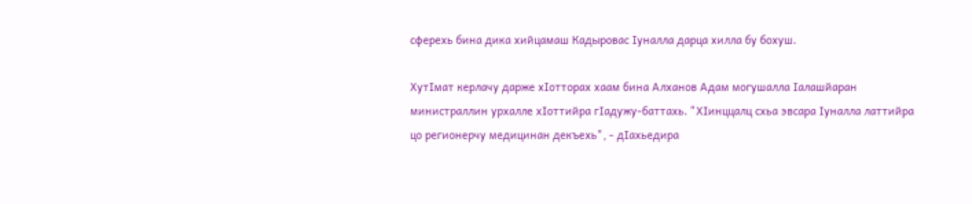сферехь бина дика хийцамаш Кадыровас Iуналла дарца хилла бу бохуш.

ХутIмат керлачу дарже хIотторах хаам бина Алханов Адам могушалла Iалашйаран министраллин урхалле хIоттийра гIадужу-баттахь. "ХIинццалц схьа эвсара Iуналла латтийра цо регионерчу медицинан декъехь", - дIахьедира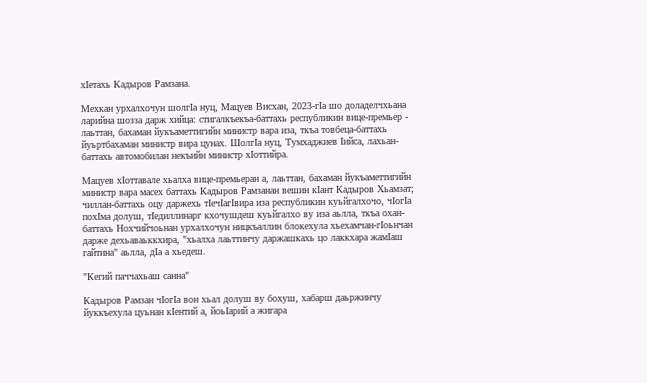хIетахь Кадыров Рамзана.

Мехкан урхалхочун шолгIа нуц, Мацуев Висхан, 2023-гIа шо доладелчхьана ларийна шозза дарж хийца: стигалкъекъа-баттахь республикин вице-премьер - лаьттан, бахаман йукъаметтигийн министр вара иза, ткъа товбеца-баттахь йуьртбахаман министр вира цунах. ШолгIа нуц, Тумхаджиев Iийса, лахьан-баттахь автомобилан некъийн министр хIоттийра.

Мацуев хIоттавале хьалха вице-премьеран а, лаьттан, бахаман йукъаметтигийн министр вара масех баттахь Кадыров Рамзанан вешин кIант Кадыров Хьамзат; чиллан-баттахь оцу даржехь тIечIагIвира иза республикин куьйгалхочо, чIогIа похIма долуш, тIедиллинарг кхочушдеш куьйгалхо ву иза аьлла, ткъа охан-баттахь Нохчийчоьнан урхалхочун ницкъаллин блокехула хьехамчан-гIоьнчан дарже дехьаваьккхира, "хьалха лаьттинчу даржашкахь цо лаккхара жамIаш гайтина" аьлла, дIа а хьедеш.

"Кегий паччахьаш санна"

Кадыров Рамзан чIогIа вон хьал долуш ву бохуш, хабарш даьржинчу йуккъехула цуьнан кIентий а, йоьIарий а жигара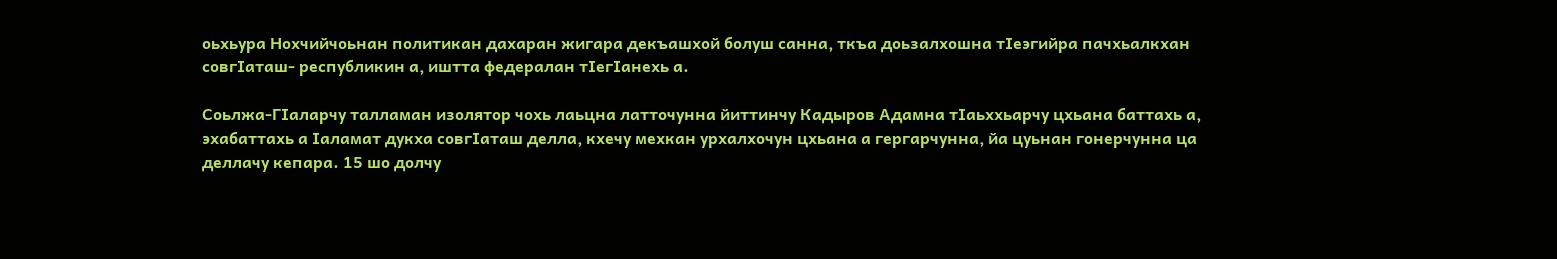оьхьура Нохчийчоьнан политикан дахаран жигара декъашхой болуш санна, ткъа доьзалхошна тIеэгийра пачхьалкхан совгIаташ- республикин а, иштта федералан тIегIанехь а.

Соьлжа-ГIаларчу талламан изолятор чохь лаьцна латточунна йиттинчу Кадыров Адамна тIаьххьарчу цхьана баттахь а, эхабаттахь а Iаламат дукха совгIаташ делла, кхечу мехкан урхалхочун цхьана а гергарчунна, йа цуьнан гонерчунна ца деллачу кепара. 15 шо долчу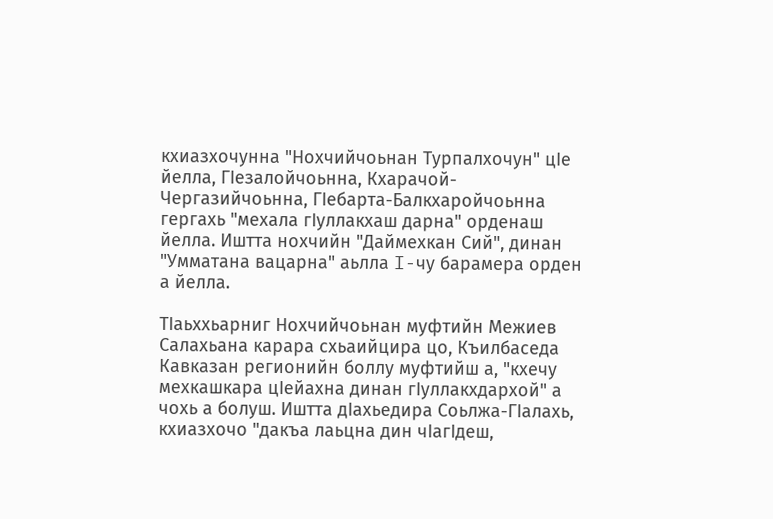кхиазхочунна "Нохчийчоьнан Турпалхочун" цIе йелла, ГIезалойчоьнна, Кхарачой-Чергазийчоьнна, ГIебарта-Балкхаройчоьнна гергахь "мехала гIуллакхаш дарна" орденаш йелла. Иштта нохчийн "Даймехкан Сий", динан "Умматана вацарна" аьлла I-чу барамера орден а йелла.

ТIаьххьарниг Нохчийчоьнан муфтийн Межиев Салахьана карара схьаийцира цо, Къилбаседа Кавказан регионийн боллу муфтийш а, "кхечу мехкашкара цIейахна динан гIуллакхдархой" а чохь а болуш. Иштта дIахьедира Соьлжа-ГIалахь, кхиазхочо "дакъа лаьцна дин чIагIдеш,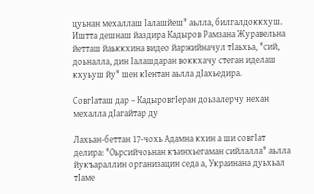цуьнан мехаллаш Iалашйеш" аьлла, билгалдоккхуш. Иштта дешнаш йаздира Кадыров Рамзана Журавельна йетташ йаьккхина видео йаржийначул тIаьхьа, "сий, доьналла, дин Iалашдаран воккхачу стеган иделаш кхуьуш йу" шен кIентан аьлла дIахьедира.

СовгIаташ дар – КадыровгIеран доьзалерчу нехан мехалла дIагайтар ду

Лахьан-беттан 17-чохь Адамна кхин а ши совгIат делира: "Оьрсийчоьнан къинхьегаман сийлалла" аьлла йукъараллин организацин седа а, Украинана дуьхьал тIаме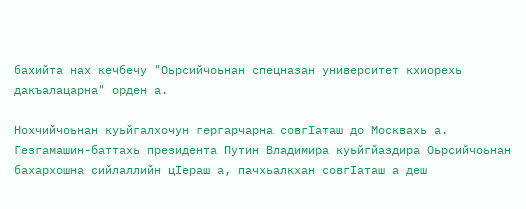бахийта нах кечбечу "Оьрсийчоьнан спецназан университет кхиорехь дакъалацарна" орден а.

Нохчийчоьнан куьйгалхочун гергарчарна совгIаташ до Москвахь а. Гезгамашин-баттахь президента Путин Владимира куьйгйаздира Оьрсийчоьнан бахархошна сийлаллийн цIераш а, пачхьалкхан совгIаташ а деш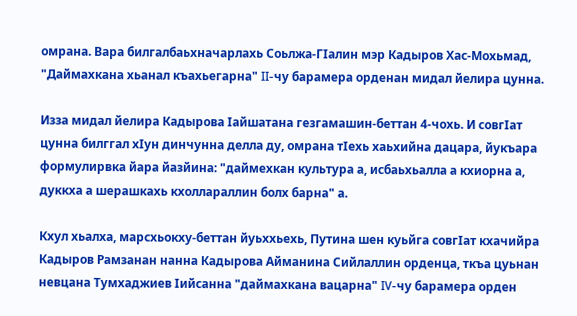омрана. Вара билгалбаьхначарлахь Соьлжа-ГIалин мэр Кадыров Хас-Мохьмад, "Даймахкана хьанал къахьегарна" II-чу барамера орденан мидал йелира цунна.

Изза мидал йелира Кадырова Iайшатана гезгамашин-беттан 4-чохь. И совгIат цунна билггал хIун динчунна делла ду, омрана тIехь хаьхийна дацара, йукъара формулирвка йара йазйина: "даймехкан культура а, исбаьхьалла а кхиорна а, дуккха а шерашкахь кхоллараллин болх барна" а.

Кхул хьалха, марсхьокху-беттан йуьххьехь, Путина шен куьйга совгIат кхачийра Кадыров Рамзанан нанна Кадырова Айманина Сийлаллин орденца, ткъа цуьнан невцана Тумхаджиев Iийсанна "даймахкана вацарна" IV-чу барамера орден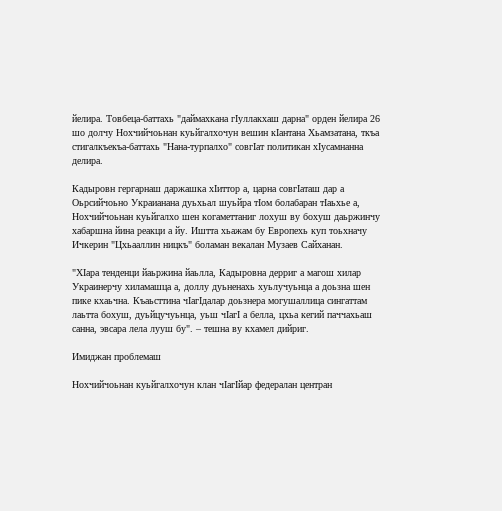йелира. Товбеца-баттахь "даймахкана гIуллакхаш дарна" орден йелира 26 шо долчу Нохчийчоьнан куьйгалхочун вешин кIантана Хьамзатана, ткъа стигалкъекъа-баттахь "Нана-турпалхо" совгIат политикан хIусамнанна делира.

Кадыровн гергарнаш даржашка хIиттор а, царна совгIаташ дар а Оьрсийчоьно Украианана дуьхьал шуьйра тIом болабаран тIаьхье а, Нохчийчоьнан куьйгалхо шен когаметтаниг лохуш ву бохуш даьржинчу хабаршна йина реакци а йу. Иштта хьажам бу Европехь куп тоьхначу Ичкерин "Цхьааллин ницкъ" боламан векалан Музаев Сайханан.

"ХIара тенденци йаьржина йаьлла, Кадыровна дерриг а магош хилар Украинерчу хиламашца а, доллу дуьненахь хуьлучуьнца а доьзна шен пике кхаьчна. Къаьсттина чIагIдалар доьзнера могушаллица сингаттам лаьтта бохуш, дуьйцучуьнца, уьш чIагI а белла, цхьа кегий паччахьаш санна, эвсара лела лууш бу". – тешна ву кхамел дийриг.

Имиджан проблемаш

Нохчийчоьнан куьйгалхочун клан чIагIйар федералан центран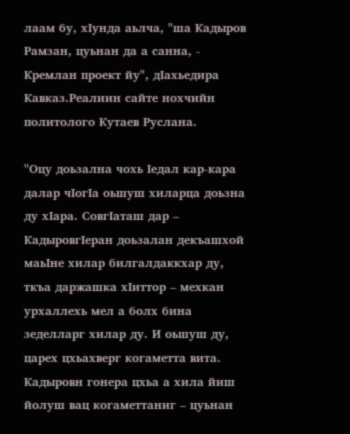лаам бу, хIунда аьлча, "ша Кадыров Рамзан, цуьнан да а санна, - Кремлан проект йу", дIахьедира Кавказ.Реалиин сайте нохчийн политолого Кутаев Руслана.

"Оцу доьзална чохь Iедал кар-кара далар чIогIа оьшуш хиларца доьзна ду хIара. СовгIаташ дар – КадыровгIеран доьзалан декъашхой маьIне хилар билгалдаккхар ду, ткъа даржашка хIиттор – мехкан урхаллехь мел а болх бина зеделларг хилар ду. И оьшуш ду, царех цхьахверг когаметта вита. Кадыровн гонера цхьа а хила йиш йолуш вац когаметтаниг – цуьнан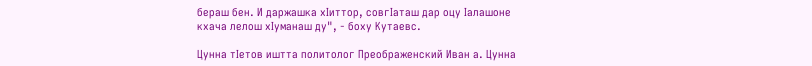бераш бен. И даржашка хIиттор, совгIаташ дар оцу Iалашоне кхача лелош хIуманаш ду", - боху Кутаевс.

Цунна тIетов иштта политолог Преображенский Иван а. Цунна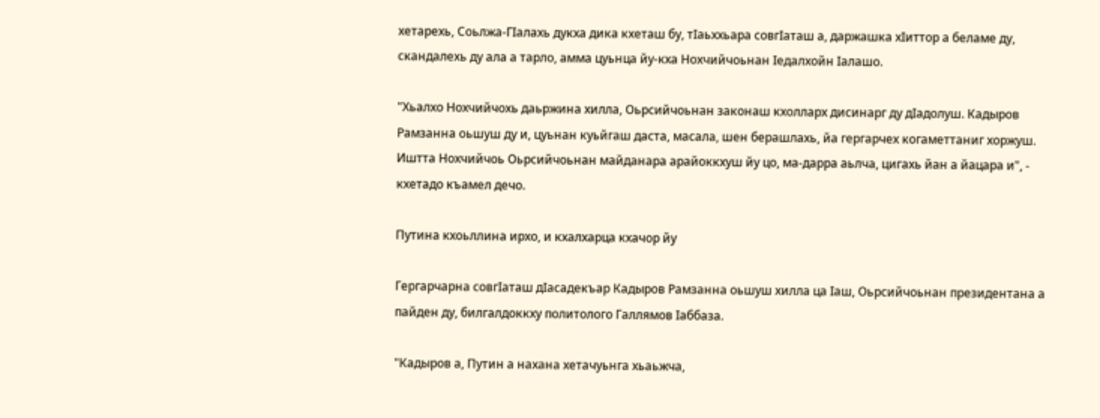хетарехь, Соьлжа-ГIалахь дукха дика кхеташ бу, тIаьххьара совгIаташ а, даржашка хIиттор а беламе ду, скандалехь ду ала а тарло, амма цуьнца йу-кха Нохчийчоьнан Iедалхойн Iалашо.

"Хьалхо Нохчийчохь даьржина хилла, Оьрсийчоьнан законаш кхолларх дисинарг ду дIадолуш. Кадыров Рамзанна оьшуш ду и, цуьнан куьйгаш даста, масала, шен берашлахь, йа гергарчех когаметтаниг хоржуш. Иштта Нохчийчоь Оьрсийчоьнан майданара арайоккхуш йу цо, ма-дарра аьлча, цигахь йан а йацара и", - кхетадо къамел дечо.

Путина кхоьллина ирхо, и кхалхарца кхачор йу

Гергарчарна совгIаташ дIасадекъар Кадыров Рамзанна оьшуш хилла ца Iаш, Оьрсийчоьнан президентана а пайден ду, билгалдоккху политолого Галлямов Iаббаза.

"Кадыров а, Путин а нахана хетачуьнга хьаьжча,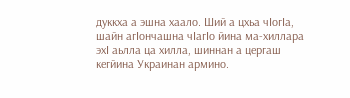дуккха а эшна хаало. Ший а цхьа чIогIа, шайн агIончашна чIагIо йина ма-хиллара эхI аьлла ца хилла, шиннан а цергаш кегйина Украинан армино.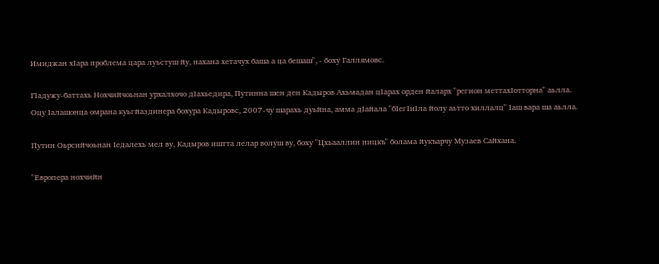Имиджан хIара проблема цара луьстуш йу, нахана хетачух баша а ца бешаш", - боху Галлямовс.

ГIадужу-баттахь Нохчийчоьнан урхалхочо дIахьедира, Путинна шен ден Кадыров Ахьмадан цIарах орден йаларх "регион меттахIотторна" аьлла. Оцу Iалашонца омрана куьгйаздинера бохура Кадыровс, 2007-чу шарахь дуьйна, амма дIайала "бIегIиIла йолу аьтто хиллалц" Iаш вара ша аьлла.

Путин Оьрсийчоьнан Iедалехь мел ву, Кадыров иштта лелар волуш ву, боху "Цхьааллин ницкъ" болама йукъарчу Музаев Сайхана.

"Европера нохчийн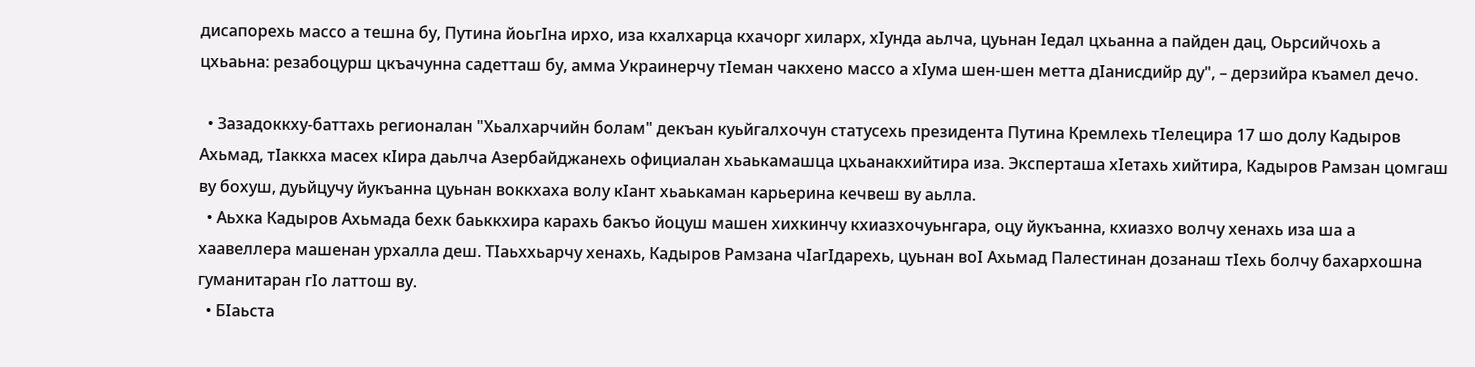дисапорехь массо а тешна бу, Путина йоьгIна ирхо, иза кхалхарца кхачорг хиларх, хIунда аьлча, цуьнан Iедал цхьанна а пайден дац, Оьрсийчохь а цхьаьна: резабоцурш цкъачунна садетташ бу, амма Украинерчу тIеман чакхено массо а хIума шен-шен метта дIанисдийр ду", – дерзийра къамел дечо.

  • Зазадоккху-баттахь регионалан "Хьалхарчийн болам" декъан куьйгалхочун статусехь президента Путина Кремлехь тIелецира 17 шо долу Кадыров Ахьмад, тIаккха масех кIира даьлча Азербайджанехь официалан хьаькамашца цхьанакхийтира иза. Эксперташа хIетахь хийтира, Кадыров Рамзан цомгаш ву бохуш, дуьйцучу йукъанна цуьнан воккхаха волу кIант хьаькаман карьерина кечвеш ву аьлла.
  • Аьхка Кадыров Ахьмада бехк баьккхира карахь бакъо йоцуш машен хихкинчу кхиазхочуьнгара, оцу йукъанна, кхиазхо волчу хенахь иза ша а хаавеллера машенан урхалла деш. ТIаьххьарчу хенахь, Кадыров Рамзана чIагIдарехь, цуьнан воI Ахьмад Палестинан дозанаш тIехь болчу бахархошна гуманитаран гIо латтош ву.
  • БIаьста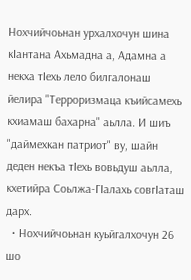Нохчийчоьнан урхалхочун шина кIантана Ахьмадна а, Адамна а некха тIехь лело билгалонаш йелира "Терроризмаца къийсамехь кхиамаш бахарна" аьлла. И шиъ "даймехкан патриот" ву, шайн деден некъа тIехь вовьдуш аьлла, кхетийра Соьлжа-ГIалахь совгIаташ дарх.
  • Нохчийчоьнан куьйгалхочун 26 шо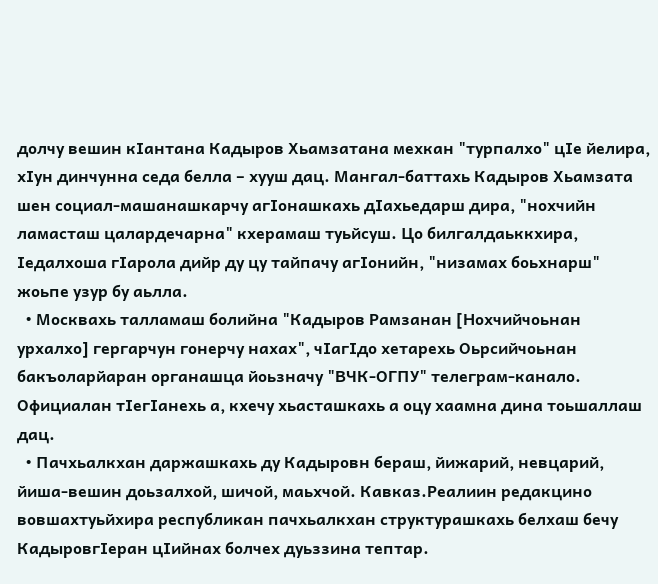долчу вешин кIантана Кадыров Хьамзатана мехкан "турпалхо" цIе йелира, хIун динчунна седа белла – хууш дац. Мангал-баттахь Кадыров Хьамзата шен социал-машанашкарчу агIонашкахь дIахьедарш дира, "нохчийн ламасташ цалардечарна" кхерамаш туьйсуш. Цо билгалдаьккхира, Iедалхоша гIарола дийр ду цу тайпачу агIонийн, "низамах боьхнарш" жоьпе узур бу аьлла.
  • Москвахь талламаш болийна "Кадыров Рамзанан [Нохчийчоьнан урхалхо] гергарчун гонерчу нахах", чIагIдо хетарехь Оьрсийчоьнан бакъоларйаран органашца йоьзначу "ВЧК-ОГПУ" телеграм-канало. Официалан тIегIанехь а, кхечу хьасташкахь а оцу хаамна дина тоьшаллаш дац.
  • Пачхьалкхан даржашкахь ду Кадыровн бераш, йижарий, невцарий, йиша-вешин доьзалхой, шичой, маьхчой. Кавказ.Реалиин редакцино вовшахтуьйхира республикан пачхьалкхан структурашкахь белхаш бечу КадыровгIеран цIийнах болчех дуьззина тептар.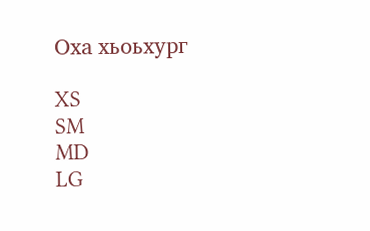Оха хьоьхург

XS
SM
MD
LG